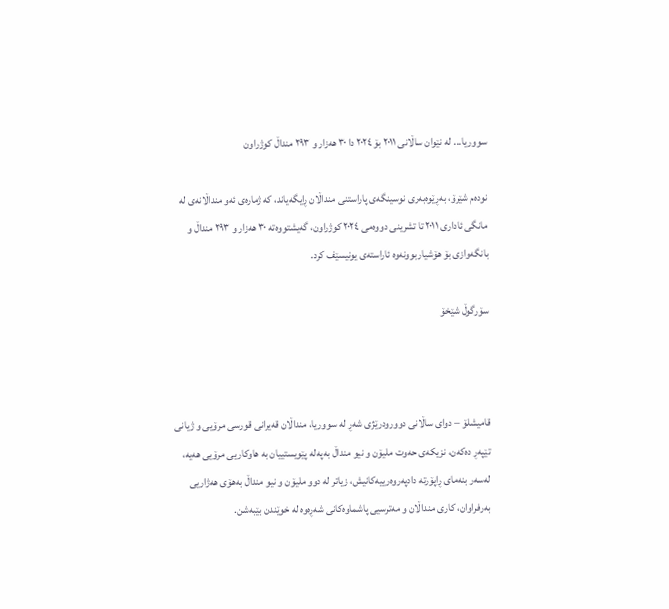سووریا... لە نێوان ساڵانی ٢٠١١ بۆ ٢٠٢٤ دا ٣٠ هەزار و ٢٩٣ منداڵ کوژراون

نودەم شێرۆ، بەڕێوەبەری نوسینگەی پاراستنی منداڵان ڕایگەیاند، کە ژمارەی ئەو منداڵانەی لە مانگی ئاداری ٢٠١١ تا تشرینی دووەمی ٢٠٢٤ کوژراون، گەیشتووەتە ٣٠ هەزار و ٢٩٣ منداڵ و بانگەوازی بۆ هۆشیاربوونەوە ئاراستەی یونیسێف کرد.

سۆرگوڵ شێخۆ



قامیشلۆ – دوای ساڵانی دوورودرێژی شەڕ لە سووریا، منداڵان قەیرانی قورسی مرۆیی و ژیانی تێپەڕ دەکەن، نزیکەی حەوت ملیۆن و نیو منداڵ بەپەلە پێویستییان بە هاوکاریی مرۆیی هەیە، لەسەر بنەمای ڕاپۆرتە دادپەروەرییەکانیش، زیاتر لە دوو ملیۆن و نیو منداڵ بەهۆی هەژاریی بەرفراوان، کاری منداڵان و مەترسیی پاشماوەکانی شەڕەوە لە خوێندن بێبەشن.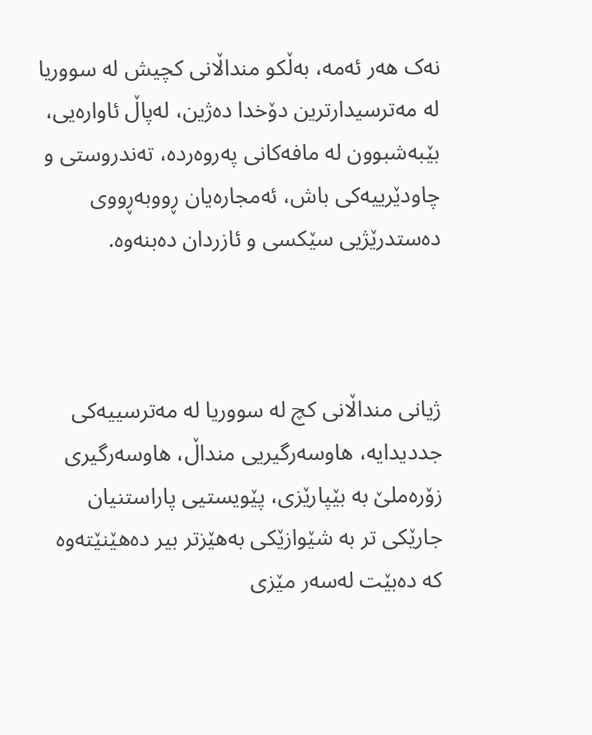نەک هەر ئەمە، بەڵکو منداڵانی کچیش لە سووریا لە مەترسیدارترین دۆخدا دەژین، لەپاڵ ئاوارەیی، بێبەشبوون لە مافەکانی پەروەردە، تەندروستی و چاودێرییەکی باش، ئەمجارەیان ڕووبەڕووی دەستدرێژیی سێکسی و ئازردان دەبنەوە.



ژیانی منداڵانی کچ لە سووریا لە مەترسییەکی جددیدایە، هاوسەرگیریی منداڵ، هاوسەرگیری زۆرەملێ بە بێپارێزی، پێویستیی پاراستنیان جارێکی تر بە شێوازێکی بەهێزتر بیر دەهێنێتەوە کە دەبێت لەسەر مێزی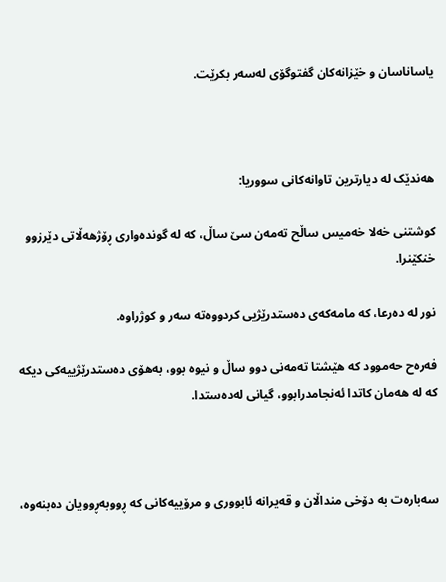یاساناسان و خێزانەکان گفتوگۆی لەسەر بکرێت.



هەندێک لە دیارترین تاوانەکانی سووریا:

کوشتنی خەلا خەمیس ساڵح تەمەن سێ ساڵ، کە لە گوندەواری ڕۆژهەڵاتی دێرزوو خنکێنرا.

نور لە دەرعا، کە مامەکەی دەستدرێژیی کردووەتە سەر و کوژراوە.

فەرەح حەموود کە هێشتا تەمەنی دوو ساڵ و نیوە بوو، بەهۆی دەستدرێژییەکی دیکە کە لە هەمان کاتدا ئەنجامدرابوو، گیانی لەدەستدا.



سەبارەت بە دۆخی منداڵان و قەیرانە ئابووری و مرۆییەکانی کە ڕووبەڕوویان دەبنەوە،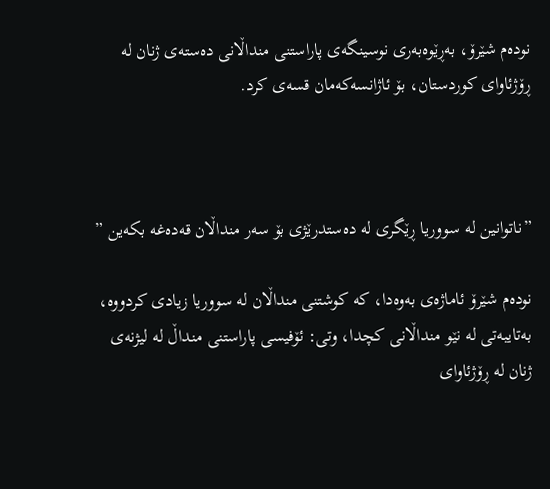نودەم شێرۆ، بەڕێوەبەری نوسینگەی پاراستنی منداڵانی دەستەی ژنان لە ڕۆژئاوای کوردستان، بۆ ئاژانسەکەمان قسەی کرد.



”ناتوانین لە سووریا ڕێگری لە دەستدرێژی بۆ سەر منداڵان قەدەغە بکەین ”

نودەم شێرۆ ئاماژەی بەوەدا، کە کوشتنی منداڵان لە سووریا زیادی کردووە، بەتایبەتی لە نێو منداڵانی کچدا، وتی: ئۆفیسی پاراستنی منداڵ لە لیژنەی ژنان لە ڕۆژئاوای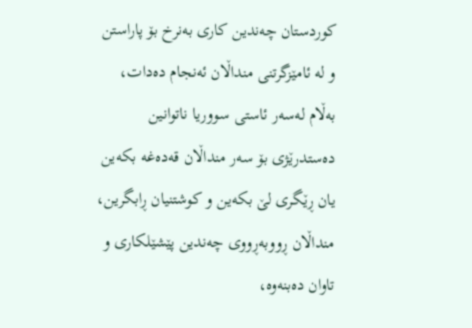کوردستان چەندین کاری بەنرخ بۆ پاراستن و لە ئامێزگرتنی منداڵان ئەنجام دەدات، بەڵام لەسەر ئاستی سووریا ناتوانین دەستدرێژی بۆ سەر منداڵان قەدەغە بکەین یان ڕێگری لێ بکەین و کوشتنیان ڕابگرین، منداڵان ڕووبەڕووی چەندین پێشێلکاری و تاوان دەبنەوە،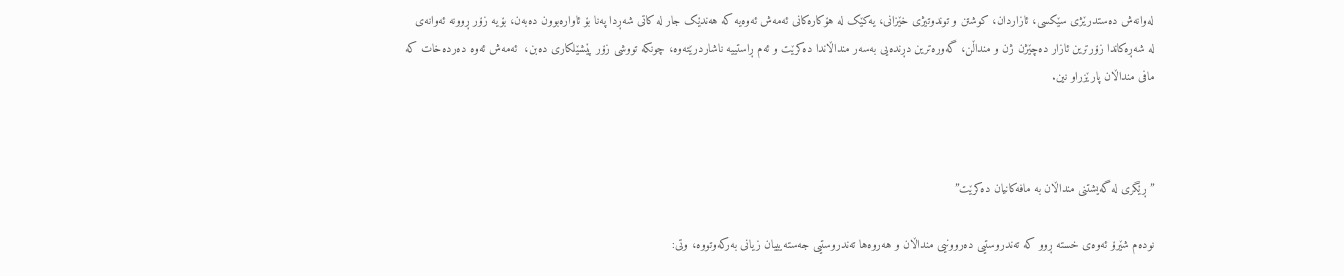لەوانەش دەستدرێژی سێکسی، ئازاردان، کوشتن و توندوتیژی خێزانی، یەکێک لە هۆکارەکانی ئەمەش ئەوەیە کە هەندێک جار لە کاتی شەڕدا پەنا بۆ ئاوارەبوون دەبەن، بۆیە زۆر ڕوونە ئەوانەی لە شەڕەکاندا زۆرترین ئازار دەچێژن ژن و منداڵن، گەورەترین دڕندەیی بەسەر منداڵاندا دەکرێت و ئەم ڕاستییە ناشاردرێتەوە، چونکە تووشی زۆر پێشێلکاری دەبن،  ئەمەش ئەوە دەردەخات کە مافی منداڵان پارێزراو نین.



”ڕێگری لە گەیشتنی منداڵان بە مافەکانیان دەکرێت”

نودەم شێرۆ ئەوەی خستە ڕوو کە تەندروستیی دەروونیی منداڵان و هەروەها تەندروستیی جەستەیییان زیانی بەرکەوتووە، وتی: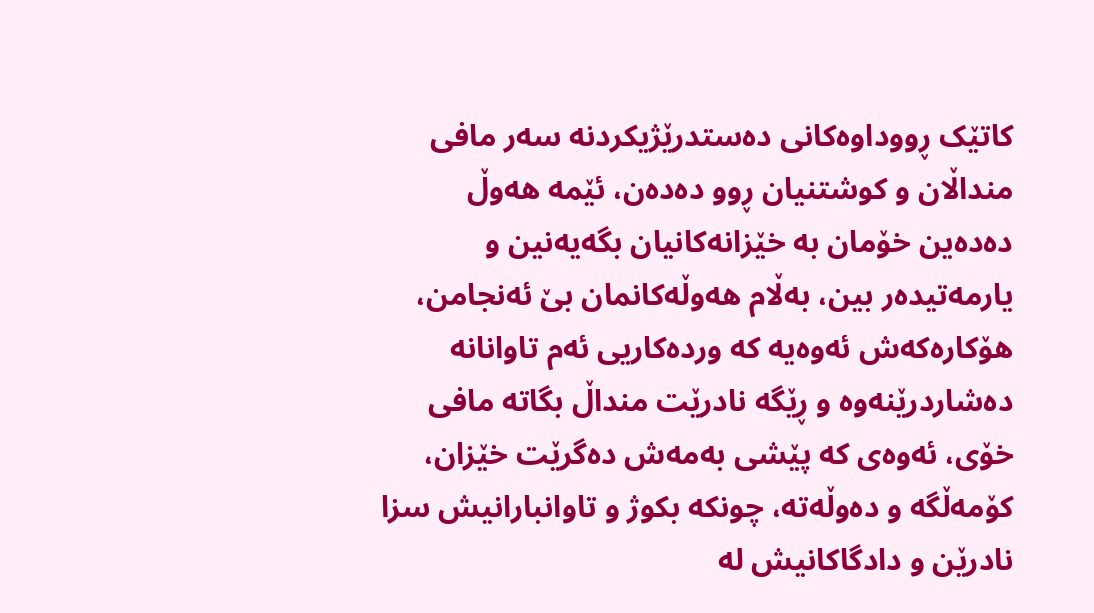کاتێک ڕووداوەکانی دەستدرێژیکردنە سەر مافی منداڵان و کوشتنیان ڕوو دەدەن، ئێمە هەوڵ دەدەین خۆمان بە خێزانەکانیان بگەیەنین و یارمەتیدەر بین، بەڵام هەوڵەکانمان بێ ئەنجامن، هۆکارەکەش ئەوەیە کە وردەکاریی ئەم تاوانانە دەشاردرێنەوە و ڕێگە نادرێت منداڵ بگاتە مافی خۆی، ئەوەی کە پێشی بەمەش دەگرێت خێزان، کۆمەڵگە و دەوڵەتە، چونکە بکوژ و تاوانبارانیش سزا نادرێن و دادگاکانیش لە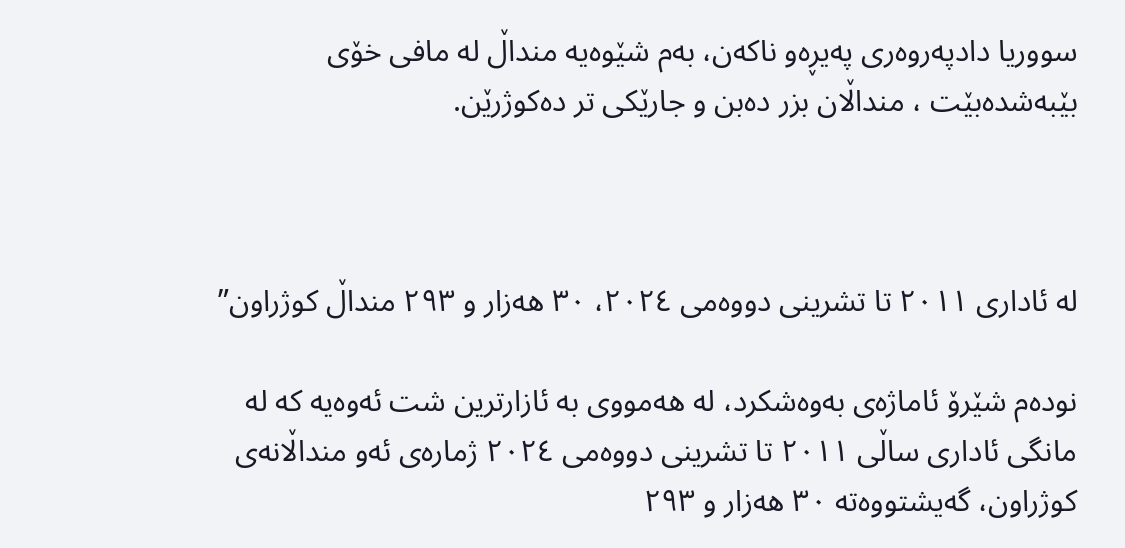سووریا دادپەروەری پەیڕەو ناکەن، بەم شێوەیە منداڵ لە مافی خۆی بێبەشدەبێت ، منداڵان بزر دەبن و جارێکی تر دەکوژرێن.



لە ئاداری ٢٠١١ تا تشرینی دووەمی ٢٠٢٤، ٣٠ هەزار و ٢٩٣ منداڵ کوژراون”

نودەم شێرۆ ئاماژەی بەوەشکرد، لە هەمووی بە ئازارترین شت ئەوەیە کە لە مانگی ئاداری ساڵی ٢٠١١ تا تشرینی دووەمی ٢٠٢٤ ژمارەی ئەو منداڵانەی کوژراون، گەیشتووەتە ٣٠ هەزار و ٢٩٣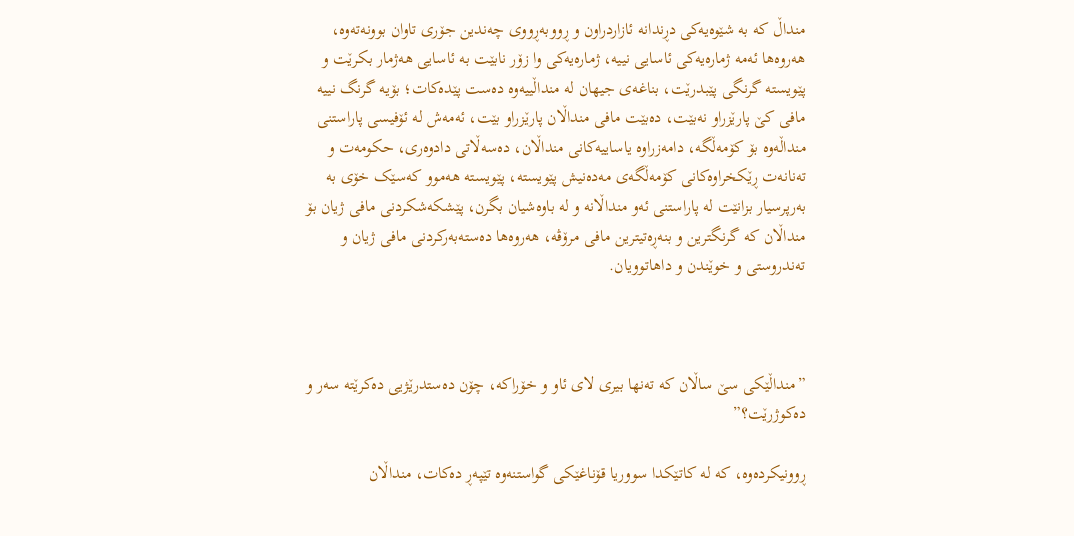منداڵ کە بە شێوەیەکی دڕندانە ئازاردراون و ڕووبەڕووی چەندین جۆری تاوان بوونەتەوە، هەروەها ئەمە ژمارەیەکی ئاسایی نییە، ژمارەیەکی وا زۆر نابێت بە ئاسایی هەژمار بکرێت و پێویستە گرنگی پێبدرێت، بناغەی جیهان لە منداڵییەوە دەست پێدەکات؛ بۆیە گرنگ نییە مافی کێ پارێزراو نەبێت، دەبێت مافی منداڵان پارێزراو بێت، ئەمەش لە ئۆفیسی پاراستنی منداڵەوە بۆ کۆمەڵگە، دامەزراوە یاساییەکانی منداڵان، دەسەڵاتی دادوەری، حکومەت و تەنانەت ڕێکخراوەکانی کۆمەڵگەی مەدەنیش پێویستە، پێویستە هەموو کەسێک خۆی بە بەرپرسیار بزانێت لە پاراستنی ئەو منداڵانە و لە باوەشیان بگرن، پێشکەشکردنی مافی ژیان بۆ منداڵان کە گرنگترین و بنەڕەتیترین مافی مرۆڤە، هەروەها دەستەبەرکردنی مافی ژیان و تەندروستی و خوێندن و داهاتوویان.



”منداڵێکی سێ ساڵان کە تەنها بیری لای ئاو و خۆراکە، چۆن دەستدرێژیی دەکرێتە سەر و دەکوژرێت؟”

ڕوونیکردەوە، کە لە کاتێکدا سووریا قۆناغێکی گواستنەوە تێپەڕ دەکات، منداڵان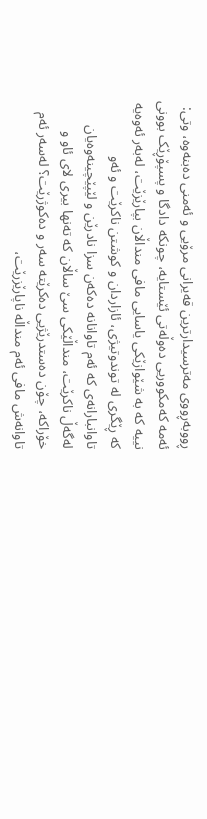ڕووبەڕووی مەترسیدارترین قەیرانی مرۆیی و ئەمنی دەبنەوە، وتی: ئەمە کەمکووریی دەوڵەتی ئێستایە، چونکە دادگا و پسپۆڕێک بوونی نییە کە بە شێوازێکی یاسایی مافی منداڵان بپارێزێت، لەبەر ئەوەیە کە ڕێگری لە توندوتیژی، ئازاردان و کوشتن ناکرێت و ئەو تاوانبارانەی کە ئەم تاوانانە دەکەن سزا نادرێن و لێپێچینەوەیان لەگەڵ ناکرێت، منداڵێکی سێ ساڵان کە تەنها بیری لای ئاو و خۆراکە، چۆن دەستدرێژیی دەکرێتە سەر و دەکوژرێت؟ لەسەر ئەم تاوانەش مافی ئەم منداڵە ناپارێزرێت،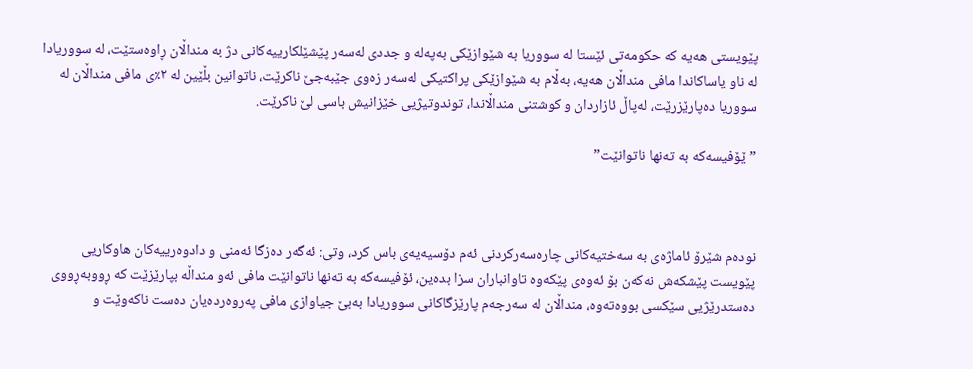پێویستی هەیە کە حکومەتی ئێستا لە سووریا بە شێوازێکی بەپەلە و جددی لەسەر پێشێلکارییەکانی دژ بە منداڵان ڕاوەستێت، لە سووریادا لە ناو یاساکاندا مافی منداڵان هەیە، بەڵام بە شێوازێکی پراکتیکی لەسەر زەوی جێبەجێ ناکرێت، ناتوانین بڵێین لە ٢٪ی مافی منداڵان لە سووریا دەپارێزرێت، لەپاڵ ئازاردان و کوشتنی منداڵاندا، توندوتیژیی خێزانیش باسی لێ ناکرێت.

”ێۆفیسەکە بە تەنها ناتوانێت”



نودەم شێرۆ ئاماژەی بە سەختیەکانی چارەسەرکردنی ئەم دۆسیەیەی باس کرد، وتی: ئەگەر دەزگا ئەمنی و دادوەرییەکان هاوکاریی پێویست پێشکەش نەکەن بۆ ئەوەی پێکەوە تاوانباران سزا بدەین، ئۆفیسەکە بە تەنها ناتوانێت مافی ئەو منداڵە بپارێزێت کە ڕووبەڕووی دەستدرێژیی سێکسی بووەتەوە، منداڵان لە سەرجەم پارێزگاکانی سووریادا بەبێ جیاوازی مافی پەروەردەیان دەست ناکەوێت و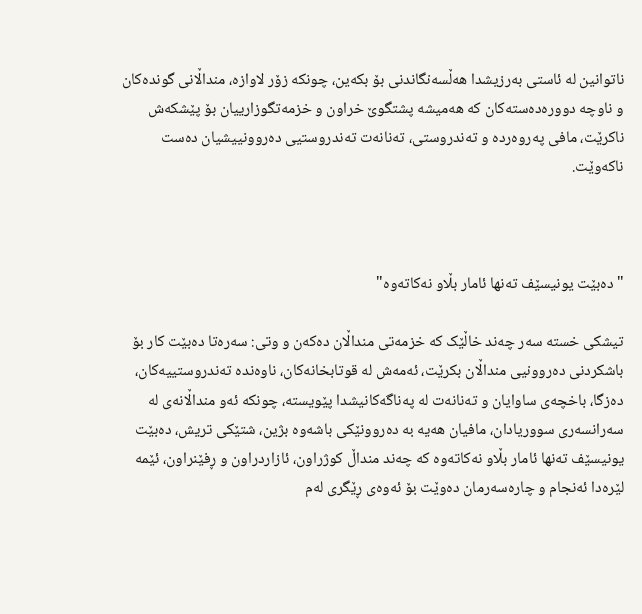ناتوانین لە ئاستی بەرزیشدا هەڵسەنگاندنی بۆ بکەین، چونکە زۆر لاوازە، منداڵانی گوندەکان و ناوچە دوورەدەستەکان کە هەمیشە پشتگوێ خراون و خزمەتگوزارییان بۆ پێشکەش ناکرێت، مافی پەروەردە و تەندروستی، تەنانەت تەندروستیی دەروونییشیان دەست ناکەوێت.



"دەبێت یونیسێف تەنها ئامار بڵاو نەكاتەوە"

تیشکی خستە سەر چەند خاڵێک کە خزمەتی منداڵان دەکەن و وتی: سەرەتا دەبێت کار بۆ باشکردنی دەروونیی منداڵان بکرێت، ئەمەش لە قوتابخانەکان، ناوەندە تەندروستییەکان، دەزگا، باخچەی ساوایان و تەنانەت لە پەناگەکانیشدا پێویستە، چونکە ئەو منداڵانەی لە سەرانسەری سووریادان، مافیان هەیە بە دەروونێکی باشەوە بژین، شتێکی تریش، دەبێت یونیسێف تەنها ئامار بڵاو نەكاتەوە کە چەند منداڵ کوژراون، ئازاردراون و ڕفێنراون، ئێمە لێرەدا ئەنجام و چارەسەرمان دەوێت بۆ ئەوەی ڕێگری لەم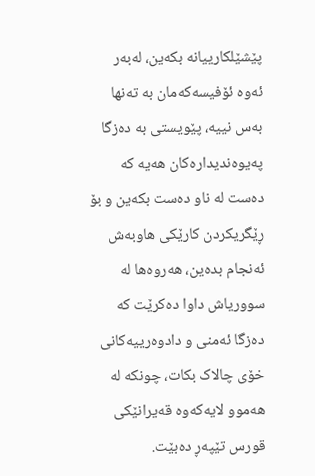پێشێلکارییانە بکەین، لەبەر ئەوە ئۆفیسەکەمان بە تەنها بەس نییە، پێویستی بە دەزگا پەیوەندیدارەکان هەیە کە دەست لە ناو دەست بکەین و بۆ ڕێگریكردن کارێکی هاوبەش ئەنجام بدەین، هەروەها لە سووریاش داوا دەکرێت کە دەزگا ئەمنی و دادوەرییەکانی خۆی چالاک بکات، چونکە لە هەموو لایەکەوە قەیرانێکی قورس تێپەڕ دەبێت.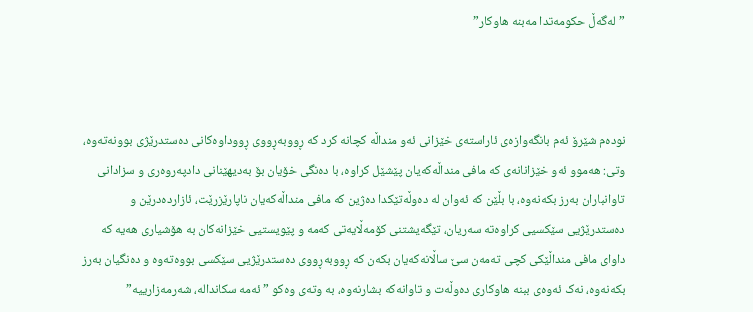”لەگەڵ حکومەتدا مەبنە هاوکار”



نودەم شێرۆ ئەم بانگەوازەی ئاراستەی خێزانی ئەو منداڵە کچانە کرد کە ڕووبەڕووی ڕووداوەکانی دەستدرێژی بوونەتەوە، وتی: هەموو ئەو خێزانانەی کە مافی منداڵەکەیان پێشێل کراوە، با دەنگی خۆیان بۆ بەدیهێنانی دادپەروەری و سزادانی تاوانباران بەرز بکەنەوە، با بڵێن کە ئەوان لە دەوڵەتێکدا دەژین کە مافی منداڵەکەیان ناپارێزرێت، ئازاردەدرێن و دەستدرێژیی سێکسیی کراوەتە سەریان، تێگەیشتنی کۆمەڵایەتی کەمە و پێویستیی خێزانەکان بە هۆشیاری هەیە کە داوای مافی منداڵێکی کچی تەمەن سێ ساڵانەکەیان بکەن کە ڕووبەڕووی دەستدرێژیی سێکسی بووەتەوە و دەنگیان بەرز بکەنەوە، نەک ئەوەی ببنە هاوکاری دەوڵەت و تاوانەکە بشارنەوە، بە وتەی وەکو ”ئەمە سکاندالە، شەرمەزارییە”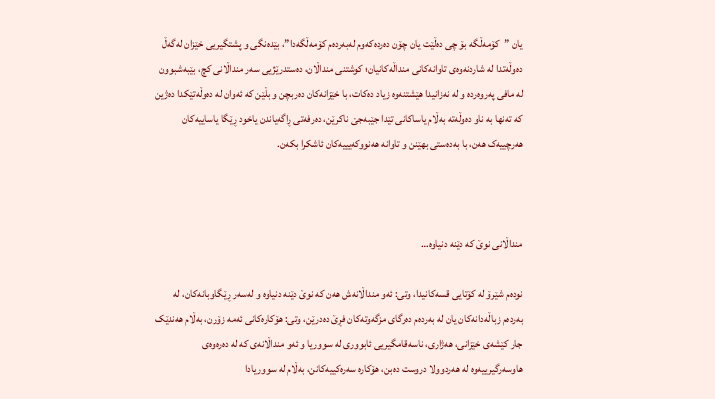یان ”کۆمەڵگە بۆ چی دەڵێت یان چۆن دەردەکەوم لەبەردەم کۆمەڵگەدا”، بێدەنگی و پشتگیریی خێزان لەگەڵ دەوڵەتدا لە شاردنەوەی تاوانەکانی منداڵەکانیان؛ کوشتنی منداڵان، دەستدرێژیی سەر منداڵانی کچ، بێبەشبوون لە مافی پەروەردە و لە نەزانیدا هێشتنەوە زیاد دەکات، با خێزانەکان دەربچن و بڵێن کە ئەوان لە دەوڵەتێکدا دەژین کە تەنها بە ناو دەوڵەتە بەڵام یاساکانی تێدا جێبەجێ ناکرێن، دەرفەتی ڕاگەیاندن یاخود ڕێگا یاساییەکان هەرچییەک هەن، با بەدەستی بهێنن و تاوانە هەنووکەیییەکان ئاشکرا بکەن.



منداڵانی نوێ کە دێنە دنیاوە…

نودەم شێرۆ لە کۆتایی قسەکانیدا، وتی: ئەو منداڵانەش هەن کە نوێ دێنە دنیاوە و لەسەر ڕێگاوبانەکان، لە بەردەم زباڵەدانەکان یان لە بەردەم دەرگای مزگەوتەکان فڕێ دەدرێن، وتی: هۆکارەکانی ئەمە زۆرن، بەڵام هەندێک جار کێشەی خێزانی، هەژاری، ناسەقامگیریی ئابووری لە سووریا و ئەو منداڵانەی کە لە دەرەوەی هاوسەرگیرییەوە لە هەردوولا دروست دەبن، هۆکارە سەرەکییەکانن، بەڵام لە سووریادا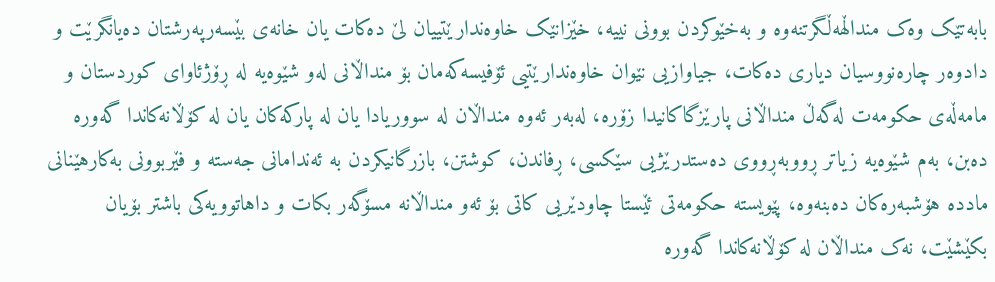بابەتێک وەک منداڵهەڵگرتنەوە و بەخێوکردن بوونی نییە، خێزانێک خاوەندارێتییان لێ دەکات یان خانەی بێسەرپەرشتان دەیانگرێت و دادوەر چارەنووسیان دیاری دەکات، جیاوازیی نێوان خاوەندارێتیی ئۆفیسەکەمان بۆ منداڵانی لەو شێوەیە لە ڕۆژئاوای کوردستان و مامەڵەی حکومەت لەگەڵ منداڵانی پارێزگاکانیدا زۆرە، لەبەر ئەوە منداڵان لە سووریادا یان لە پارکەکان یان لە کۆڵانەکاندا گەورە دەبن، بەم شێوەیە زیاتر ڕووبەڕووی دەستدرێژیی سێکسی، ڕفاندن، کوشتن، بازرگانیکردن بە ئەندامانی جەستە و فێربوونی بەکارهێنانی ماددە هۆشبەرەکان دەبنەوە، پێویستە حکومەتی ئێستا چاودێریی کاتی بۆ ئەو منداڵانە مسۆگەر بکات و داهاتوویەکی باشتر بۆیان بکێشێت، نەک منداڵان لە کۆڵانەکاندا گەورە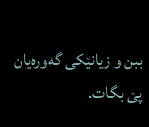ببن و زیانێکی گەورەیان پێ بگات.